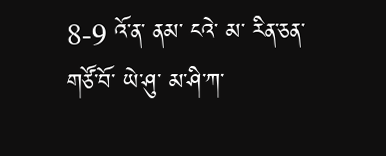8-9 འོ་ན་ ནམ་ ངའེ་ མ་ རིན་ཅན་ གཙོ་བོ་ ཡེ་ཤུ་ མ་ཤི་ཀ་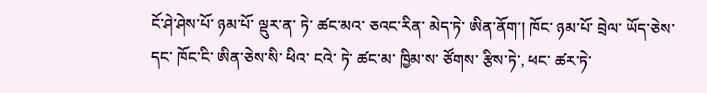ངོ་ཤེ་ཤེས་པོ་ ཉམ་པོ་ ལྡུར་ན་ ཏེ་ ཚང་མའ་ ཅའང་རིན་ མེད་ཏེ་ ཨིན་ནོག་། ཁོང་ ཉམ་པོ་ བྲེལ་ ཡོད་ཅེས་ དང་ ཁོང་ངི་ ཨིན་ཅེས་སི་ ཕིའ་ ངའེ་ ཏེ་ ཚང་མ་ ཁྱིམ་ས་ ཙོགས་ རྩིས་ཏེ་, ཕང་ ཚར་ཏེ་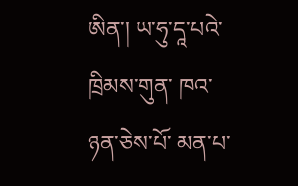ཨིན་། ཡ་ཧུ་དཱ་པའེ་ ཁྲིམས་གུན་ ཁའ་ཉན་ཅེས་པོ་ མན་པ་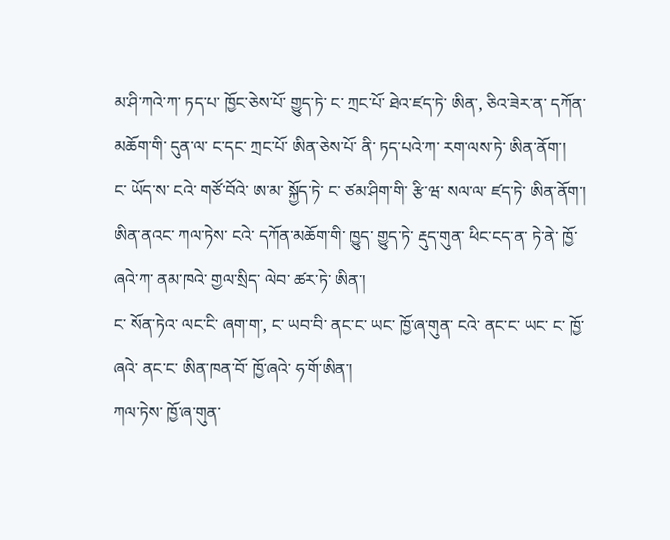མ་ཤི་ཀའེ་ཀ་ ཏད་པ་ ཁྱོང་ཅེས་པོ་ གྱུད་ཏེ་ ང་ ཀྲང་པོ་ ཐེའ་ཛད་ཏེ་ ཨིན་, ཅིའ་ཟེར་ན་ དཀོན་མཆོག་གི་ དུན་ལ་ ང་དང་ ཀྲང་པོ་ ཨིན་ཅེས་པོ་ ནི་ ཏད་པའེ་ཀ་ རག་ལས་ཏེ་ ཨིན་ནོག་།
ང་ ཡོད་ས་ ངའེ་ གཙོ་བོའེ་ ཨ་མ་ སྐྱོད་ཏེ་ ང་ ཙམ་ཤིག་གི་ རྩི་ཝ་ སལ་ལ་ ཛད་ཏེ་ ཨིན་ནོག་།
ཨིན་ནའང་ ཀལ་ཏེས་ ངའེ་ དཀོན་མཆོག་གི་ ཁྱུད་ གྱུད་ཏེ་ རྡུད་གུན་ ཕིང་ངད་ན་ ཏེ་ནེ་ ཁྱོ་ཞའེ་ཀ་ ནམ་ཁའེ་ གྱལ་སྲིད་ ལེབ་ ཚར་ཏེ་ ཨིན་།
ང་ སོན་ཏེའ་ ལང་ངི་ ཞག་ག་, ང་ ཡབ་བི་ ནང་ང་ ཡང་ ཁྱོ་ཞ་གུན་ ངའེ་ ནང་ང་ ཡང་ ང་ ཁྱོ་ཞའེ་ ནང་ང་ ཨིན་ཁན་བོ་ ཁྱོ་ཞའེ་ ཧ་གོ་ཨིན་།
ཀལ་ཏེས་ ཁྱོ་ཞ་གུན་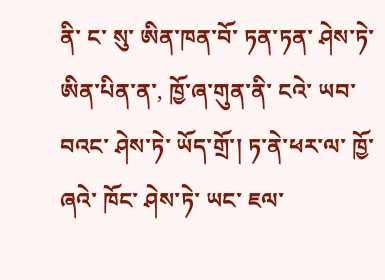ནི་ ང་ སུ་ ཨིན་ཁན་བོ་ ཏན་ཏན་ ཤེས་ཏེ་ ཨིན་པིན་ན་, ཁྱོ་ཞ་གུན་ནི་ ངའེ་ ཡབ་བའང་ ཤེས་ཏེ་ ཡོད་གྲོ་། ཏ་ནེ་ཕར་ལ་ ཁྱོ་ཞའེ་ ཁོང་ ཤེས་ཏེ་ ཡང་ ཇལ་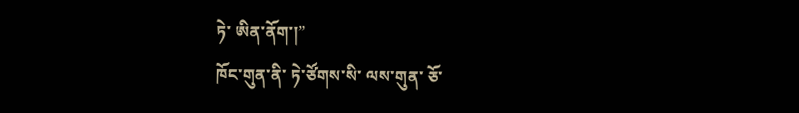ཏེ་ ཨིན་ནོག་།”
ཁོང་གུན་ནི་ ཏེ་ཙོགས་སི་ ལས་གུན་ ཅོ་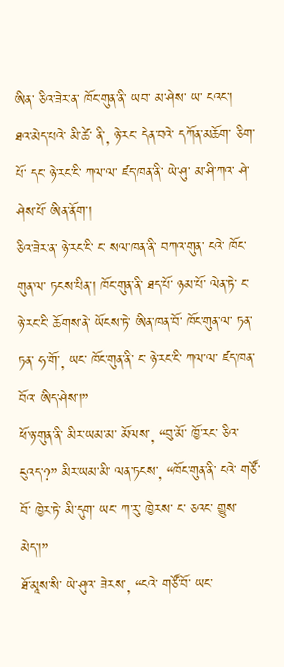ཨིན་ ཅིའ་ཟེར་ན་ ཁོང་གུན་ནི་ ཡབ་ མ་ཤེས་ ཡ་ ངའང་།
ཐའ་མེད་པའེ་ མི་ཚེ་ ནི་, ཉེ་རང་ དེན་བའེ་ དཀོན་མཆོག་ ཅིག་པོ་ དང་ ཉེ་རང་ངི་ ཀལ་ལ་ ཛད་ཁན་ནི་ ཡེ་ཤུ་ མ་ཤི་ཀའ་ ཤེ་ཤེས་པོ་ ཨིན་ནོག་།
ཅིའ་ཟེར་ན་ ཉེ་རང་ངི་ ང་ སལ་ཁན་ནི་ བཀའ་གུན་ ངའེ་ ཁོང་གུན་ལ་ ཏངས་པིན་། ཁོང་གུན་ནི་ ཐད་པོ་ ཉམ་པོ་ ལེན་ཏེ་ ང་ ཉེ་རང་ངི་ ཆོགས་ནེ་ ཡོངས་ཏེ་ ཨིན་ཁན་བོ་ ཁོང་གུན་ལ་ ཏན་ཏན་ ཧ་གོ་, ཡང་ ཁོང་གུན་ནི་ ང་ ཉེ་རང་ངི་ ཀལ་ལ་ ཛད་ཁན་བོའ་ ཨིད་ཤེས་།”
ཕོ་ཉ་གུན་ནི་ མིར་ཡམ་མ་ མོལས་, “བུ་མོ་ ཁྱོ་རང་ ཅིའ་ ངུའད་?” མིར་ཡམ་མི་ ལན་ཏངས་, “ཁོང་གུན་ནི་ ངའེ་ གཙོ་བོ་ ཁྱེར་ཏེ་ མི་དུག་ ཡང་ ཀ་རུ་ ཁྱེརས་ ང་ ཅའང་ གྱུས་མེད་།”
ཐོ་མཱས་སི་ ཡེ་ཤུའ་ ཟེརས་, “ངའེ་ གཙོ་བོ་ ཡང་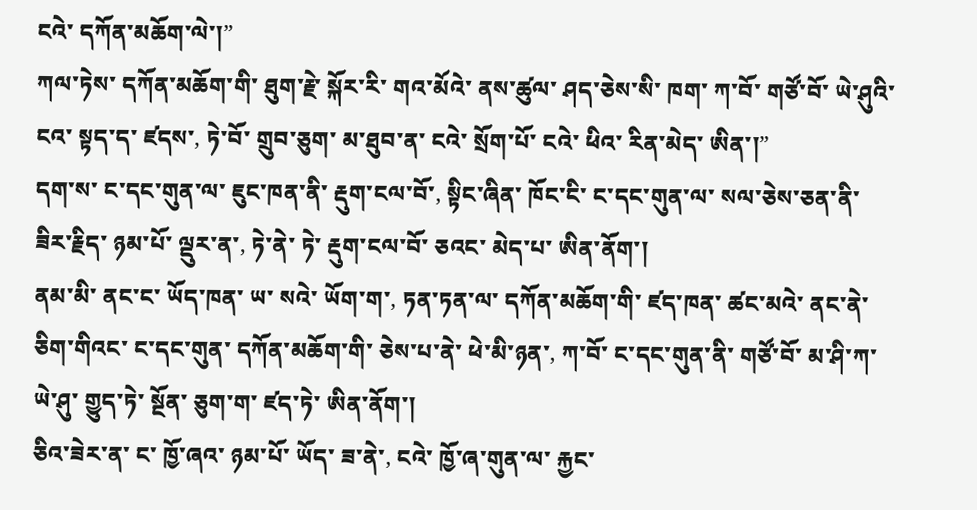ངའེ་ དཀོན་མཆོག་ལེ་།”
ཀལ་ཏེས་ དཀོན་མཆོག་གི་ ཐུག་རྗེ་ སྐོར་རི་ གའ་མོའེ་ ནས་ཚུལ་ ཤད་ཅེས་སི་ ཁག་ ཀ་བོ་ གཙོ་བོ་ ཡེ་ཤུའི་ ངའ་ སྟད་ད་ ཛདས་, ཏེ་བོ་ གྲུབ་ཅུག་ མ་ཐུབ་ན་ ངའེ་ སྲོག་པོ་ ངའེ་ ཕིའ་ རིན་མེད་ ཨིན་།”
དག་ས་ ང་དང་གུན་ལ་ ཇུང་ཁན་ནི་ རྡུག་ངལ་བོ་, སྟིང་ཞིན་ ཁོང་ངི་ ང་དང་གུན་ལ་ སལ་ཅེས་ཅན་ནི་ ཟིར་རྗིད་ ཉམ་པོ་ ལྡུར་ན་, ཏེ་ནེ་ ཏེ་ རྡུག་ངལ་བོ་ ཅའང་ མེད་པ་ ཨིན་ནོག་།
ནམ་མི་ ནང་ང་ ཡོད་ཁན་ ཡ་ སའེ་ ཡོག་ག་, ཏན་ཏན་ལ་ དཀོན་མཆོག་གི་ ཛད་ཁན་ ཚང་མའེ་ ནང་ནེ་ ཅིག་གིའང་ ང་དང་གུན་ དཀོན་མཆོག་གི་ ཅེས་པ་ནེ་ ཕེ་མི་ཉན་, ཀ་བོ་ ང་དང་གུན་ནི་ གཙོ་བོ་ མ་ཤི་ཀ་ ཡེ་ཤུ་ གྱུད་ཏེ་ སྔོན་ ཅུག་ག་ ཛད་ཏེ་ ཨིན་ནོག་།
ཅིའ་ཟེར་ན་ ང་ ཁྱོ་ཞའ་ ཉམ་པོ་ ཡོད་ ཟ་ནེ་, ངའེ་ ཁྱོ་ཞ་གུན་ལ་ རྐྱང་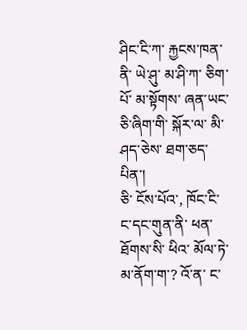ཤིང་ངི་ཀ་ རྐྱངས་ཁན་ནི་ ཡེ་ཤུ་ མ་ཤི་ཀ་ ཅིག་པོ་ མ་སྟོགས་ ཞན་ཡང་ ཅི་ཞིག་གི་ སྐོར་ལ་ མི་ཤད་ཅེས་ ཐག་ཅད་པིན་།
ཅི་ ངོས་པོའ་, ཁོང་ངི་ ང་དང་གུན་ནི་ ཕན་ཐོགས་སི་ ཕིའ་ མོལ་ཏེ་ མ་ནོག་ག་? འོ་ན་ ང་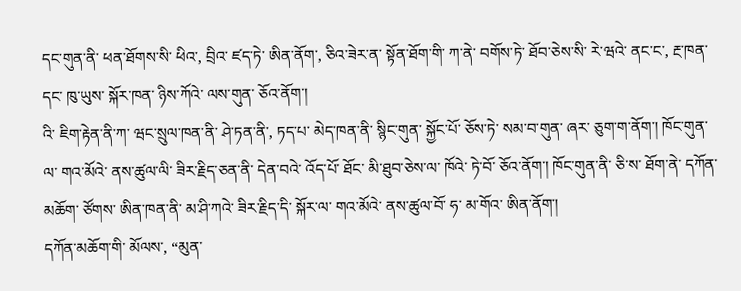དང་གུན་ནི་ ཕན་ཐོགས་སི་ ཕིའ་, བྲིའ་ ཛད་ཏེ་ ཨིན་ནོག་, ཅིའ་ཟེར་ན་ སྟོན་ཐོག་གི་ ཀ་ནེ་ བགོས་ཏེ་ ཐོབ་ཅེས་སི་ རེ་ཝའེ་ ནང་ང་, རྔ་ཁན་ དང་ ཁུ་ཡུས་ སྐོར་ཁན་ ཉིས་ཀོའེ་ ལས་གུན་ ཅོའ་ནོག་།
འི་ ཇིག་རྟེན་ནི་ཀ་ ཝང་སྲུལ་ཁན་ནི་ ཤེ་ཏན་ནི་, ཏད་པ་ མེད་ཁན་ནི་ སྙིང་གུན་ སྐྱོང་པོ་ ཅོས་ཏེ་ སམ་བ་གུན་ ཞར་ ཅུག་ག་ནོག་། ཁོང་གུན་ལ་ གའ་མོའེ་ ནས་ཚུལ་ལི་ ཟིར་རྗིད་ཅན་ནི་ དེན་བའེ་ འོད་པོ་ ཐོང་ མི་ཐུབ་ཅེས་ལ་ ཁོའེ་ ཏེ་བོ་ ཅོའ་ནོག་། ཁོང་གུན་ནི་ ཅི་ས་ ཐོག་ནེ་ དཀོན་མཆོག་ ཙོགས་ ཨིན་ཁན་ནི་ མ་ཤི་ཀའེ་ ཟིར་རྗིད་དི་ སྐོར་ལ་ གའ་མོའེ་ ནས་ཚུལ་བོ་ ཧ་ མ་གོའ་ ཨིན་ནོག་།
དཀོན་མཆོག་གི་ མོལས་, “མུན་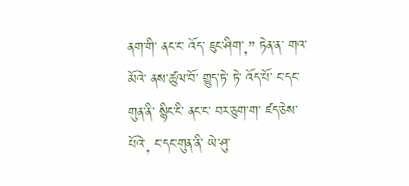ནག་གི་ ནང་ང་ འོད་ ཇུང་ཤིག་,” ཏེན་ན་ གའ་མོའེ་ ནས་ཚུལ་བོ་ གྱུད་ཏེ་ ཏེ་ འོད་པོ་ ང་དང་གུན་ནི་ སྙིང་ངི་ ནང་ང་ བར་ཅུག་ག་ ཛད་ཅེས་པོའེ་, ང་དང་གུན་ནི་ ཡེ་ཤུ་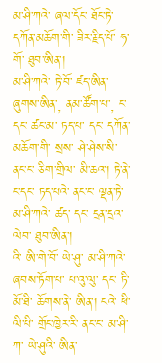མ་ཤི་ཀའེ་ ཞལ་དོང་ ཐོང་ཏེ་ དཀོན་མཆོག་གི་ ཟིར་རྗིད་པོ་ ཧ་གོ་ ཐུབ་ཨིན་།
མ་ཤི་ཀའེ་ ཏེ་བོ་ ཛད་ཨིན་ ཞུགས་ཨིན་, ནམ་ཚོག་པ་, ང་དང་ ཚང་མ་ ཏད་པ་ དང་ དཀོན་མཆོག་གི་ སྲས་ ཤེ་ཤེས་སི་ ནང་ང་ ཅིག་གྲིལ་ མི་ཆའ་། ཏེ་ནེ་ ང་དང་ ཏད་པའེ་ ནང་ང་ ལྡན་ཏེ་ མ་ཤི་ཀའེ་ ཚད་ དང་ དྲན་དྲའ་ ལེབ་ ཐུབ་ཨིན་།
འི་ ཨི་གེ་བོ་ ཡེ་ཤུ་ མ་ཤི་ཀའེ་ ཞབས་ཏོག་པ་ པ་འུ་ལུ་ དང་ ཏི་མོ་ཐི་ ཆོགས་ནེ་ ཨིན་། ངའེ་ ཕི་ལི་པི་ གྲོང་ཁྱེར་རི་ ནང་ང་ མ་ཤི་ཀ་ ཡེ་ཤུའི་ ཨིན་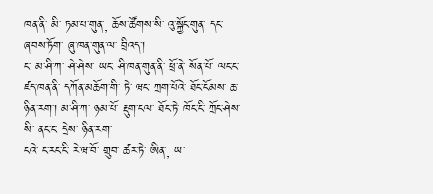ཁན་ནི་ མི་ ཏམ་པ་གུན་, ཆོས་ཚོགས་སི་ འུ་སྐྱོང་གུན་ དང་ ཞབས་ཏོག་ ཞུ་ཁན་གུན་ལ་ བྲིའད་།
ང་ མ་ཤི་ཀ་ ཤེ་ཤེས་ ཡང་ ཤི་ཁན་གུན་ནི་ ཕྲོ་ནེ་ སོན་པོ་ ལང་ང་ ཛད་ཁན་ནི་ དཀོན་མཆོག་གི་ ཏེ་ ཝང་ ཀྲག་པོའེ་ ཐོང་ངོམས་ ཆ་ཉིན་རག་། མ་ཤི་ཀ་ ཉམ་པོ་ རྡུག་ངལ་ ཐོང་ཏེ་ ཁོང་ངི་ ཀྲོང་ཤེས་སི་ ནང་ང་ དྲེས་ ཉིན་རག་
ངའེ་ ང་རང་ངི་ རེ་ཝ་བོ་ གྲུབ་ ཚར་ཏེ་ ཨིན་, ཡ་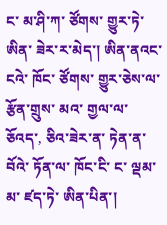ང་ མ་ཤི་ཀ་ ཙོགས་ གྱུར་ཏེ་ ཨིན་ ཟེར་ར་མེད་། ཨིན་ནའང་ ངའེ་ ཁོང་ ཙོགས་ གྱུར་ཅེས་ལ་ རྩོན་གྲུས་ མའ་ གྱལ་ལ་ ཅོའད་, ཅིའ་ཟེར་ན་ ཏེན་ན་བོའེ་ ཏོན་ལ་ ཁོང་ངི་ ང་ ལྡམ་མ་ ཛད་ཏེ་ ཨིན་པིན་།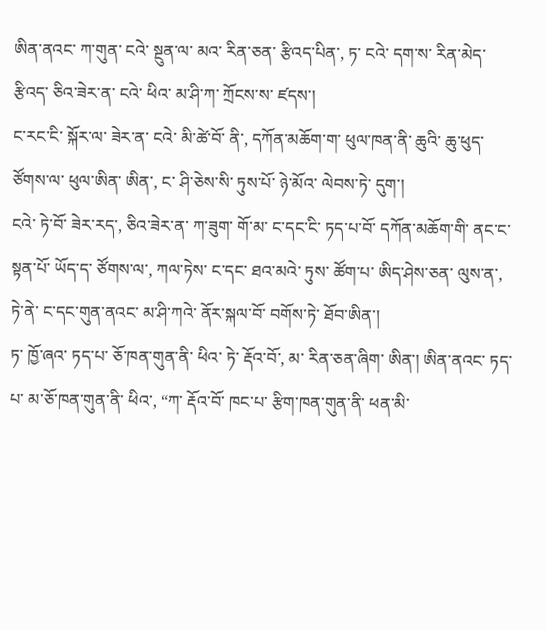ཨིན་ནའང་ ཀ་གུན་ ངའེ་ སྔུན་ལ་ མའ་ རིན་ཅན་ རྩིའད་པིན་, ཏ་ ངའེ་ དག་ས་ རིན་མེད་ རྩིའད་ ཅིའ་ཟེར་ན་ ངའེ་ ཕིའ་ མ་ཤི་ཀ་ ཀྲོངས་ས་ ཛདས་།
ང་རང་ངི་ སྐོར་ལ་ ཟེར་ན་ ངའེ་ མི་ཚེ་བོ་ ནི་, དཀོན་མཆོག་ག་ ཕུལ་ཁན་ནི་ ཆུའི་ ཆུ་ཕུད་ ཙོགས་ལ་ ཕུལ་ཨིན་ ཨིན་, ང་ ཤི་ཅེས་སི་ ཏུས་པོ་ ཉེ་མོའ་ ལེབས་ཏེ་ དུག་།
ངའེ་ ཏེ་བོ་ ཟེར་རད་, ཅིའ་ཟེར་ན་ ཀ་ཟུག་ གོ་མ་ ང་དང་ངི་ ཏད་པ་བོ་ དཀོན་མཆོག་གི་ ནང་ང་ སྟན་པོ་ ཡོད་ད་ ཙོགས་ལ་, ཀལ་ཏེས་ ང་དང་ ཐའ་མའེ་ ཏུས་ ཚོག་པ་ ཨིད་ཤེས་ཅན་ ལུས་ན་, ཏེ་ནེ་ ང་དང་གུན་ནའང་ མ་ཤི་ཀའེ་ ནོར་སྐལ་བོ་ བགོས་ཏེ་ ཐོབ་ཨིན་།
ཏ་ ཁྱོ་ཞའ་ ཏད་པ་ ཅོ་ཁན་གུན་ནི་ ཕིའ་ ཏེ་ རྡོའ་བོ་, མ་ རིན་ཅན་ཞིག་ ཨིན་། ཨིན་ནའང་ ཏད་པ་ མ་ཅོ་ཁན་གུན་ནི་ ཕིའ་, “ཀ་ རྡོའ་བོ་ ཁང་པ་ རྩིག་ཁན་གུན་ནི་ ཕན་མི་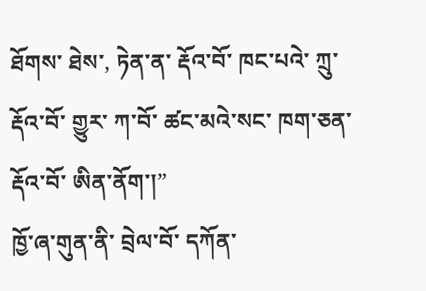ཐོགས་ ཐེས་, ཏེན་ན་ རྡོའ་བོ་ ཁང་པའེ་ ཀྲུ་རྡོའ་བོ་ གྱུར་ ཀ་བོ་ ཚང་མའེ་སང་ ཁག་ཅན་ རྡོའ་བོ་ ཨིན་ནོག་།”
ཁྱོ་ཞ་གུན་ནི་ བྲེལ་བོ་ དཀོན་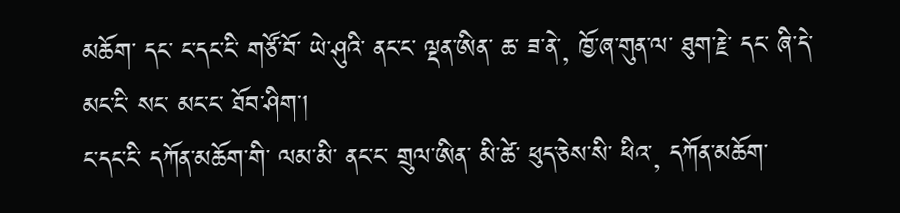མཆོག་ དང་ ང་དང་ངི་ གཙོ་བོ་ ཡེ་ཤུའི་ ནང་ང་ ལྡན་ཨིན་ ཆ་ ཟ་ནེ་, ཁྱོ་ཞ་གུན་ལ་ ཐུག་རྗེ་ དང་ ཞི་དེ་ མང་ངི་ སང་ མང་ང་ ཐོབ་ཤིག་།
ང་དང་ངི་ དཀོན་མཆོག་གི་ ལམ་མི་ ནང་ང་ གྲུལ་ཨིན་ མི་ཚེ་ ཕུད་ཅེས་སི་ ཕིའ་, དཀོན་མཆོག་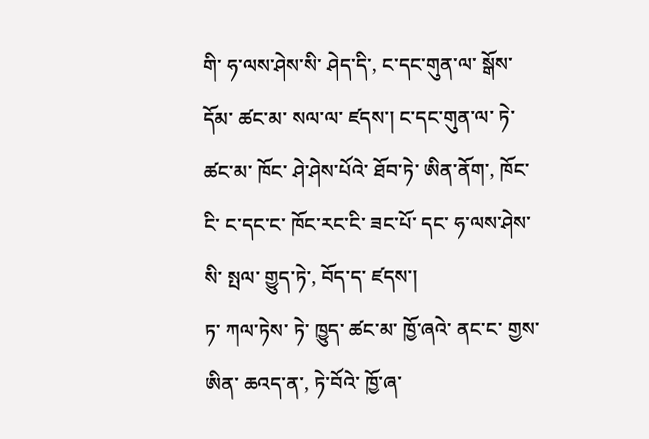གི་ ཧ་ལས་ཤེས་སི་ ཤེད་དི་, ང་དང་གུན་ལ་ སྒོས་དོམ་ ཚང་མ་ སལ་ལ་ ཛདས་། ང་དང་གུན་ལ་ ཏེ་ ཚང་མ་ ཁོང་ ཤེ་ཤེས་པོའེ་ ཐོབ་ཏེ་ ཨིན་ནོག་, ཁོང་ངི་ ང་དང་ང་ ཁོང་རང་ངི་ ཟང་པོ་ དང་ ཧ་ལས་ཤེས་སི་ སྤལ་ གྱུད་ཏེ་, བོད་ད་ ཛདས་།
ཏ་ ཀལ་ཏེས་ ཏེ་ ཁྱུད་ ཚང་མ་ ཁྱོ་ཞའེ་ ནང་ང་ གྱས་ཨིན་ ཆའད་ན་, ཏེ་བོའེ་ ཁྱོ་ཞ་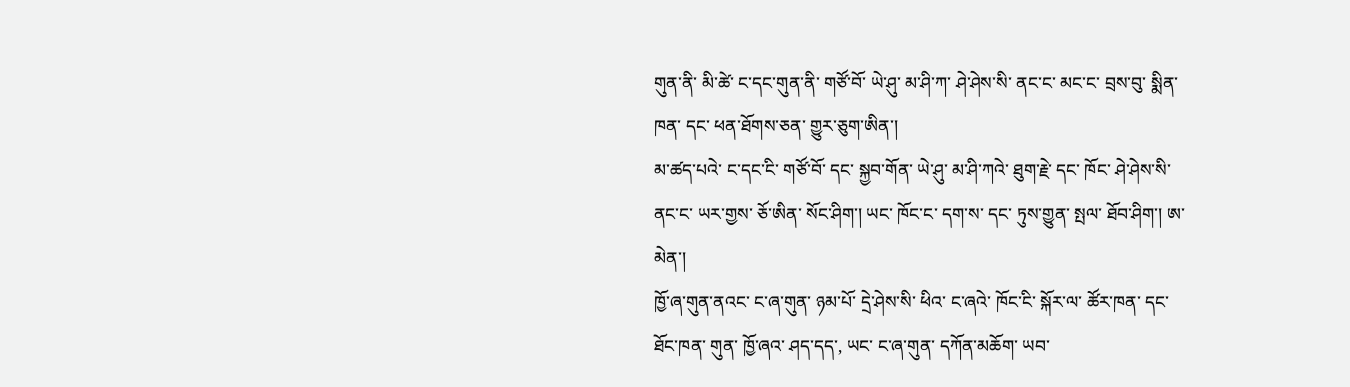གུན་ནི་ མི་ཚེ་ ང་དང་གུན་ནི་ གཙོ་བོ་ ཡེ་ཤུ་ མ་ཤི་ཀ་ ཤེ་ཤེས་སི་ ནང་ང་ མང་ང་ བྲས་བུ་ སྨིན་ཁན་ དང་ ཕན་ཐོགས་ཅན་ གྱུར་ཅུག་ཨིན་།
མ་ཚད་པའེ་ ང་དང་ངི་ གཙོ་བོ་ དང་ སྐྱབ་གོན་ ཡེ་ཤུ་ མ་ཤི་ཀའེ་ ཐུག་རྗེ་ དང་ ཁོང་ ཤེ་ཤེས་སི་ ནང་ང་ ཡར་གྱས་ ཅོ་ཨིན་ སོང་ཤིག་། ཡང་ ཁོང་ང་ དག་ས་ དང་ ཏུས་གྱུན་ སྤལ་ ཐོབ་ཤིག་། ཨ་མེན་།
ཁྱོ་ཞ་གུན་ནའང་ ང་ཞ་གུན་ ཉམ་པོ་ དྲེ་ཤེས་སི་ ཕིའ་ ང་ཞའེ་ ཁོང་ངི་ སྐོར་ལ་ ཚོར་ཁན་ དང་ ཐོང་ཁན་ གུན་ ཁྱོ་ཞའ་ ཤད་དད་, ཡང་ ང་ཞ་གུན་ དཀོན་མཆོག་ ཡབ་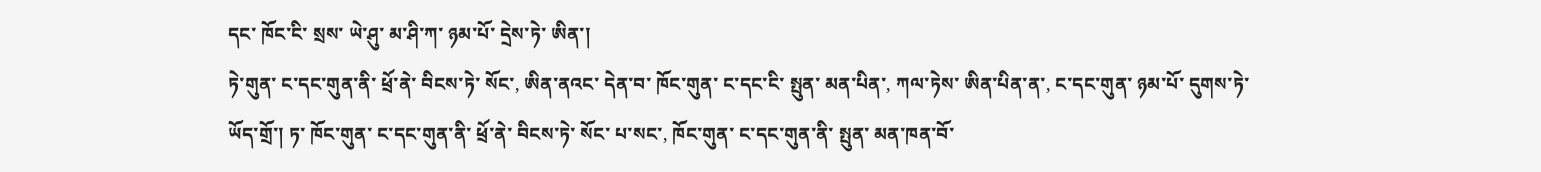དང་ ཁོང་ངི་ སྲས་ ཡེ་ཤུ་ མ་ཤི་ཀ་ ཉམ་པོ་ དྲེས་ཏེ་ ཨིན་།
ཏེ་གུན་ ང་དང་གུན་ནི་ ཕྲོ་ནེ་ བིངས་ཏེ་ སོང་, ཨིན་ནའང་ དེན་བ་ ཁོང་གུན་ ང་དང་ངི་ སྤུན་ མན་པིན་, ཀལ་ཏེས་ ཨིན་པིན་ན་, ང་དང་གུན་ ཉམ་པོ་ དུགས་ཏེ་ ཡོད་གྲོ་། ཏ་ ཁོང་གུན་ ང་དང་གུན་ནི་ ཕྲོ་ནེ་ བིངས་ཏེ་ སོང་ པ་སང་, ཁོང་གུན་ ང་དང་གུན་ནི་ སྤུན་ མན་ཁན་བོ་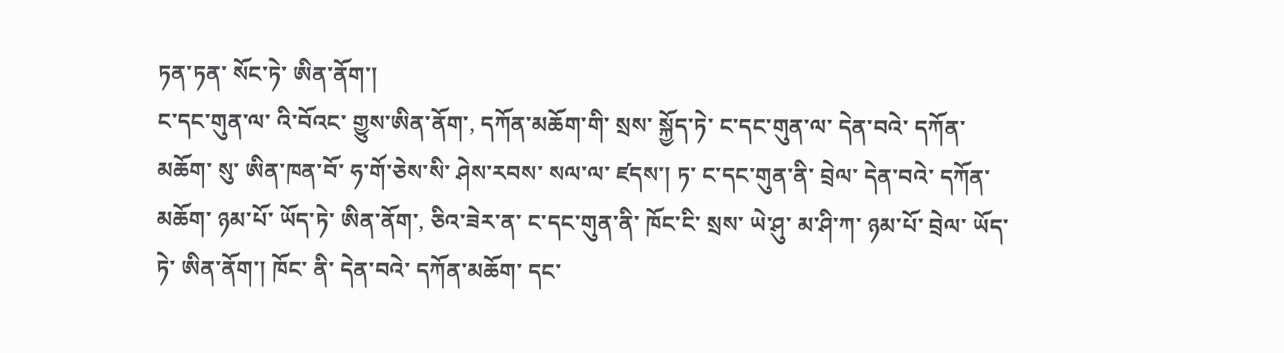ཏན་ཏན་ སོང་ཏེ་ ཨིན་ནོག་།
ང་དང་གུན་ལ་ འི་བོའང་ གྱུས་ཨིན་ནོག་, དཀོན་མཆོག་གི་ སྲས་ སྐྱོད་ཏེ་ ང་དང་གུན་ལ་ དེན་བའེ་ དཀོན་མཆོག་ སུ་ ཨིན་ཁན་བོ་ ཧ་གོ་ཅེས་སི་ ཤེས་རབས་ སལ་ལ་ ཛདས་། ཏ་ ང་དང་གུན་ནི་ བྲེལ་ དེན་བའེ་ དཀོན་མཆོག་ ཉམ་པོ་ ཡོད་ཏེ་ ཨིན་ནོག་, ཅིའ་ཟེར་ན་ ང་དང་གུན་ནི་ ཁོང་ངི་ སྲས་ ཡེ་ཤུ་ མ་ཤི་ཀ་ ཉམ་པོ་ བྲེལ་ ཡོད་ཏེ་ ཨིན་ནོག་། ཁོང་ ནི་ དེན་བའེ་ དཀོན་མཆོག་ དང་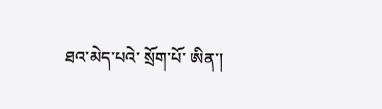ཐའ་མེད་པའེ་ སྲོག་པོ་ ཨིན་།